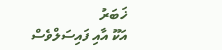ޚަބަރު
އަކޫ އާއި ފައިސަލްވެސް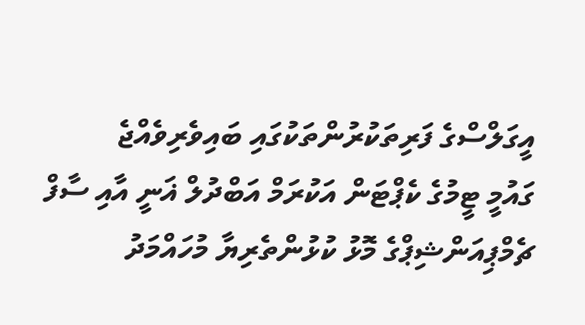އީގަލްސްގެ ފަރިތަކުރުންތަކުގައި ބައިވެރިވެއްޖެ
ގައުމީ ޓީމުގެ ކެޕްޓަން އަކުރަމް އަބްދުލް ޣަނީ އާއި ސާފް ޗެމްޕިއަންޝިޕްގެ މޮޅު ކުޅުންތެރިޔާ މުހައްމަދު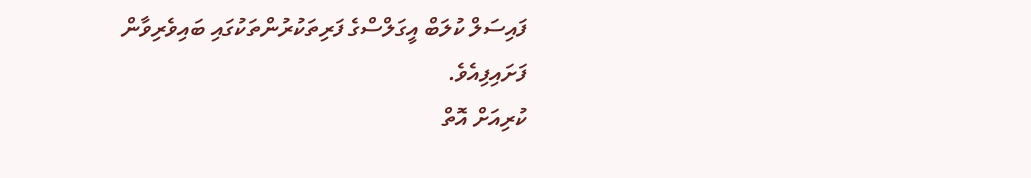ފައިސަލް ކުލަބް އީގަލްސްގެ ފަރިތަކުރުންތަކުގައި ބައިވެރިވާން ފަށައިފިއެވެ.
ކުރިއަށް އޮތް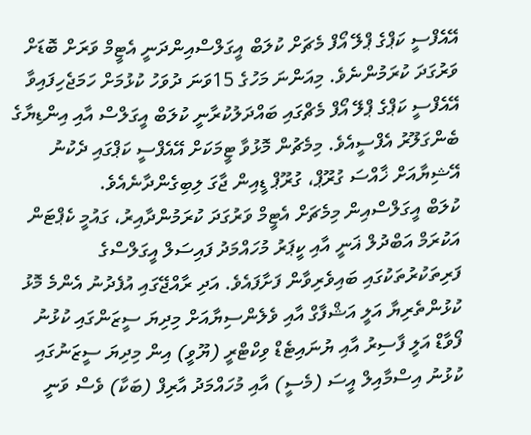އޭއެފްސީ ކަޕްގެ ޕްލޭ އޯފް މެޗަށް ކުލަބް އީގަލްސްއިންދަނީ އެޓީމް ވަރަށް ބޮޑަށް ވަރުގަދަ ކުރަމުންނެވެ. މިއަންނަ މަހުގެ 15ވަނަ ދުވަހު ކުޅުމަށް ހަމަޖެހިފައިވާ އޭއެފްސީ ކަޕްގެ ޕްލޭ އޯފް މެޗްގައި ބައްދަލުކުރާނީ ކުލަބް އީގަލްސް އާއި އިންޑިޔާގެ ބެންގަލޫރު އެފްސީއެވެ. މިމެޗުން މޮޅުވާ ޓީމަކަށް އޭއެފްސީ ކަޕްގައި ދެކުނު އޭޝިޔާއަށް ޚާއްސަ ގުރޫޕް، ގުރޫޕް ޑީއިން ޖާގަ ލިބިގެންދާނެއެވެ.
ކުލަބް އީގަލްސްއިން މިމެޗަށް އެޓީމް ވަރުގަދަ ކުރަމުންދާއިރު، ގައުމީ ކެޕްޓަން އަކުރަމް އަބްދުލް ޣަނީ އާއި ކީޕަރު މުހައްމަދު ފައިސަލް އީގަލްސްގެ ފަރިތަކުރުތަކުގައި ބައިވެރިވާން ފަށާފައެވެ. އަދި ރާއްޖޭގައި އުފެދުނު އެންމެ މޮޅު ކުޅުންތެރިޔާ އަލީ އަޝްފާގް އާއި ވެލެންސިޔާއަށް މިދިޔަ ސީޒަންގައި ކުޅުނު ފޯވާޑް އަލީ ފާސިރު އާއި ޔުނައިޓެޑް ވިކްޓްރީ (ޔޫވީ) އިން މިދިޔަ ސީޒަނުގައި ކުޅުނު އިސްމާއިލް އީސަ (މެސީ) އާއި މުހައްމަދު އާރިފް (ބަކާ) ވެސް ވަނީ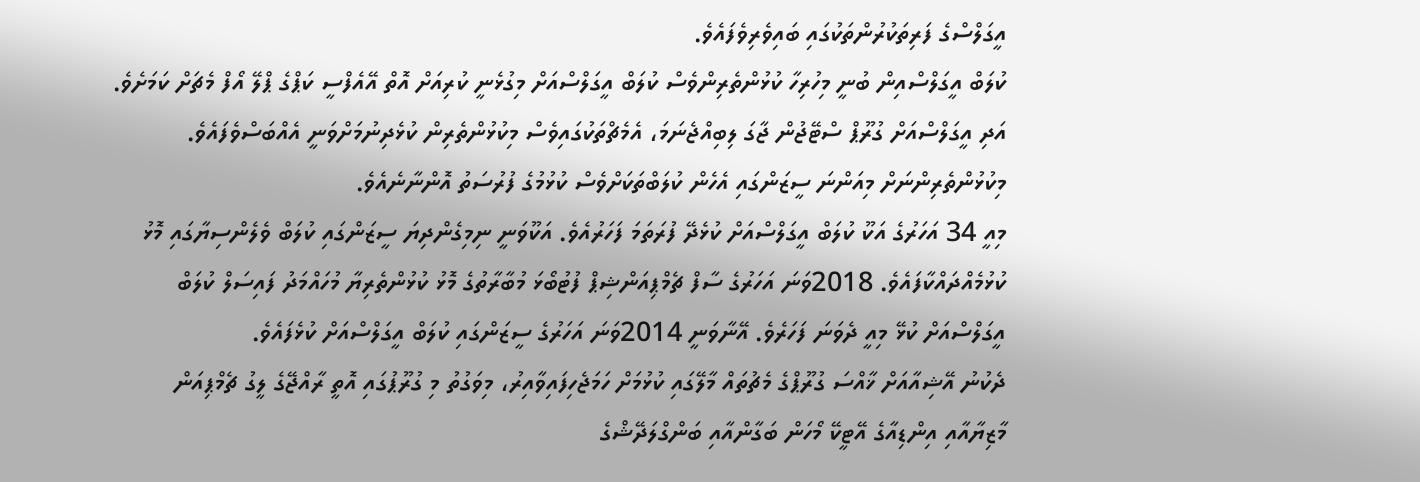އީގަލްސްގެ ފަރިތަކުރުންތަކުގައި ބައިވެރިވެފައެވެ.
ކުލަބް އީގަލްސްއިން ބުނީ މިހުރިހާ ކުޅުންތެރިންވެސް ކުލަބް އީގަލްސްއަށް މިގުޅެނީ ކުރިއަށް އޮތް އޭއެފްސީ ކަޕްގެ ޕްލޭ އޯފް މެޗަށް ކަމަށެވެ. އަދި އީގަލްސްއަށް ގުރޫޕް ސްޓޭޖުން ޖާގަ ލިބިއްޖެނަމަ، އެމެޗްތަކުގައިވެސް މިކުޅުންތެރިން ކުޅެދިނުމަށްވަނީ އެއްބަސްވެފައެވެ. މިކުޅުންތެރިންނަށް މިއަންނަ ސީޒަންގައި އެހެން ކުލަބްތަކަށްވެސް ކުޅުމުގެ ފުރުސަތު އޮންނާނެއެވެ.
މިއީ 34 އަހަރުގެ އަކޫ ކުލަބް އީގަލްސްއަށް ކުޅެދޭ ފުރަތަމަ ފަހަރުއެވެ. އަކޫވަނީ ނިމިގެންދިޔަ ސީޒަންގައި ކުލަބް ވެލެންސިޔާގައި މޮޅު ކުޅުމެއްދައްކާފައެވެ. 2018ވަނަ އަހަރުގެ ސާފް ޗެމްޕިއަންޝިޕް ފުޓުބޯޅަ މުބާރާތުގެ މޮޅު ކުޅުންތެރިޔާ މުހައްމަދު ފައިސަލް ކުލަބް އީގަލްސްއަށް ކުޅޭ މިއީ ދެވަނަ ފަހަރެވެ. އޭނާވަނީ 2014ވަނަ އަހަރުގެ ސީޒަންގައި ކުލަބް އީގަލްސްއަށް ކުޅެފައެވެ.
ދެކުނު އޭޝިއާއަށް ޚާއްސަ ގުރޫޕްގެ މެޗުތައް މާލޭގައި ކުޅުމަށް ހަމަޖެހިފައިވާއިރު، މިވަގުތު މި ގުރޫޕުގައި އޮތީ ރާއްޖޭގެ ލީގު ޗެމްޕިއަން މާޒިޔާއާއި އިންޑިއާގެ އޭޓީކޭ މޯހަން ބަގާންއާއި ބަންގްލަދޭޝްގެ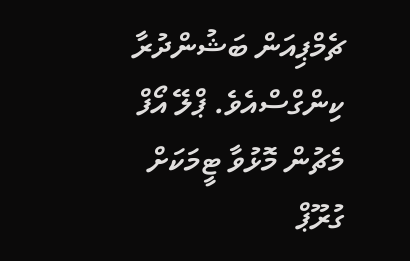ޗެމްޕިއަން ބަޝުންދުރާ ކިންގްސްއެވެ. ޕްލޭ އޯފް މެޗުން މޮޅުވާ ޓީމަކަށް ގުރޫޕް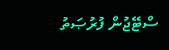ސްޓޭޖުން ފުރުޞަތު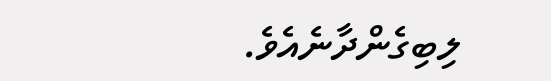ލިބިގެންދާނެއެވެ.